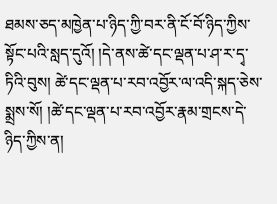ཐམས་ཅད་མཁྱེན་པ་ཉིད་ཀྱི་བར་ནི་ངོ་བོ་ཉིད་ཀྱིས་སྟོང་པའི་སླད་དུའོ། །དེ་ནས་ཚེ་དང་ལྡན་པ་ཤ་ར་དྭ་ཏིའི་བུས། ཚེ་དང་ལྡན་པ་རབ་འབྱོར་ལ་འདི་སྐད་ཅེས་སྨྲས་སོ། །ཚེ་དང་ལྡན་པ་རབ་འབྱོར་རྣམ་གྲངས་དེ་ཉིད་ཀྱིས་ན།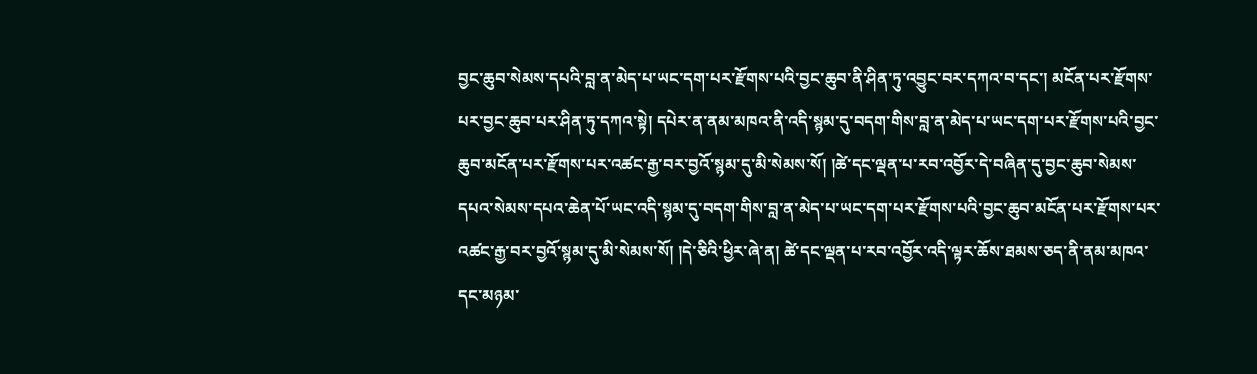བྱང་ཆུབ་སེམས་དཔའི་བླ་ན་མེད་པ་ཡང་དག་པར་རྫོགས་པའི་བྱང་ཆུབ་ནི་ཤིན་ཏུ་འབྱུང་བར་དཀའ་བ་དང་། མངོན་པར་རྫོགས་པར་བྱང་ཆུབ་པར་ཤིན་ཏུ་དཀའ་སྟེ། དཔེར་ན་ནམ་མཁའ་ནི་འདི་སྙམ་དུ་བདག་གིས་བླ་ན་མེད་པ་ཡང་དག་པར་རྫོགས་པའི་བྱང་ཆུབ་མངོན་པར་རྫོགས་པར་འཚང་རྒྱ་བར་བྱའོ་སྙམ་དུ་མི་སེམས་སོ། །ཚེ་དང་ལྡན་པ་རབ་འབྱོར་དེ་བཞིན་དུ་བྱང་ཆུབ་སེམས་དཔའ་སེམས་དཔའ་ཆེན་པོ་ཡང་འདི་སྙམ་དུ་བདག་གིས་བླ་ན་མེད་པ་ཡང་དག་པར་རྫོགས་པའི་བྱང་ཆུབ་མངོན་པར་རྫོགས་པར་འཚང་རྒྱ་བར་བྱའོ་སྙམ་དུ་མི་སེམས་སོ། །དེ་ཅིའི་ཕྱིར་ཞེ་ན། ཚེ་དང་ལྡན་པ་རབ་འབྱོར་འདི་ལྟར་ཆོས་ཐམས་ཅད་ནི་ནམ་མཁའ་དང་མཉམ་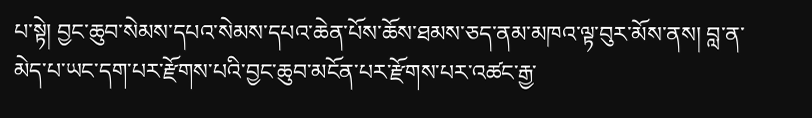པ་སྟེ། བྱང་ཆུབ་སེམས་དཔའ་སེམས་དཔའ་ཆེན་པོས་ཆོས་ཐམས་ཅད་ནམ་མཁའ་ལྟ་བུར་མོས་ནས། བླ་ན་མེད་པ་ཡང་དག་པར་རྫོགས་པའི་བྱང་ཆུབ་མངོན་པར་རྫོགས་པར་འཚང་རྒྱ་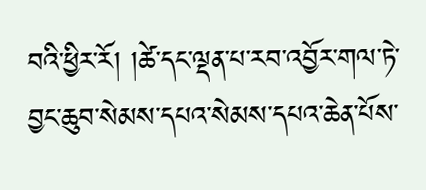བའི་ཕྱིར་རོ། །ཚེ་དང་ལྡན་པ་རབ་འབྱོར་གལ་ཏེ་བྱང་ཆུབ་སེམས་དཔའ་སེམས་དཔའ་ཆེན་པོས་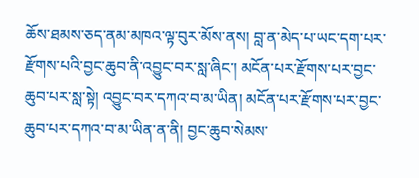ཆོས་ཐམས་ཅད་ནམ་མཁའ་ལྟ་བུར་མོས་ནས། བླ་ན་མེད་པ་ཡང་དག་པར་རྫོགས་པའི་བྱང་ཆུབ་ནི་འབྱུང་བར་སླ་ཞིང་། མངོན་པར་རྫོགས་པར་བྱང་ཆུབ་པར་སླ་སྟེ། འབྱུང་བར་དཀའ་བ་མ་ཡིན། མངོན་པར་རྫོགས་པར་བྱང་ཆུབ་པར་དཀའ་བ་མ་ཡིན་ན་ནི། བྱང་ཆུབ་སེམས་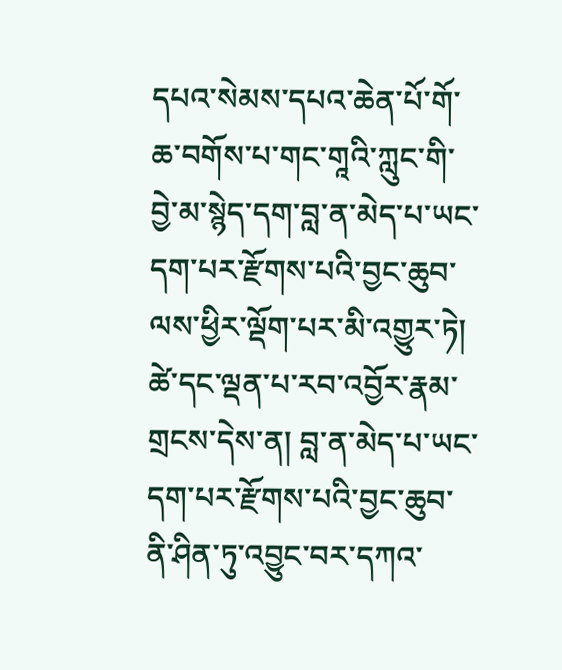དཔའ་སེམས་དཔའ་ཆེན་པོ་གོ་ཆ་བགོས་པ་གང་གཱའི་ཀླུང་གི་བྱེ་མ་སྙེད་དག་བླ་ན་མེད་པ་ཡང་དག་པར་རྫོགས་པའི་བྱང་ཆུབ་ལས་ཕྱིར་ལྡོག་པར་མི་འགྱུར་ཏེ། ཚེ་དང་ལྡན་པ་རབ་འབྱོར་རྣམ་གྲངས་དེས་ན། བླ་ན་མེད་པ་ཡང་དག་པར་རྫོགས་པའི་བྱང་ཆུབ་ནི་ཤིན་ཏུ་འབྱུང་བར་དཀའ་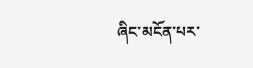ཞིང་མངོན་པར་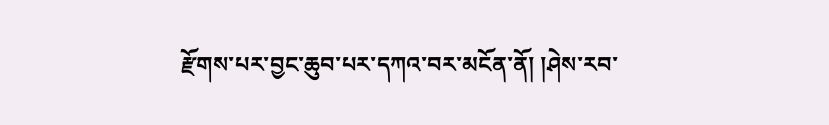རྫོགས་པར་བྱང་ཆུབ་པར་དཀའ་བར་མངོན་ནོ། །ཤེས་རབ་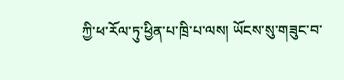ཀྱི་ཕ་རོལ་ཏུ་ཕྱིན་པ་ཁྲི་པ་ལས། ཡོངས་སུ་གཟུང་བ་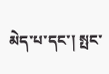མེད་པ་དང་། སྤང་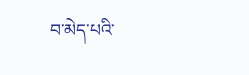བ་མེད་པའི་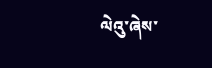ལེའུ་ཞེས་